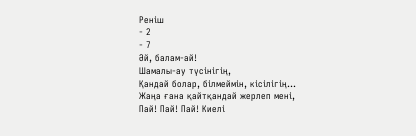Реніш
- 2
- 7
Әй, балам-ай!
Шамалы-ау түсінігің,
Қандай болар, білмеймін, кісілігің...
Жаңа ғана қайтқандай жерлеп мені,
Пай! Пай! Пай! Киелі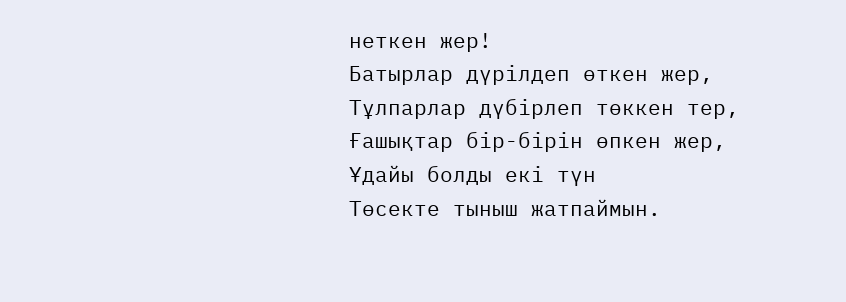неткен жер!
Батырлар дүрілдеп өткен жер,
Тұлпарлар дүбірлеп төккен тер,
Ғашықтар бір-бірін өпкен жер,
Ұдайы болды екі түн
Төсекте тыныш жатпаймын.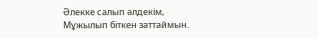Әлекке салып әлдекім,
Мұжылып біткен заттаймын.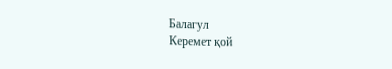Балагул
Керемет қой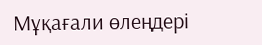Мұқағали өлеңдері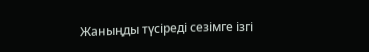Жаныңды түсіреді сезімге ізгі